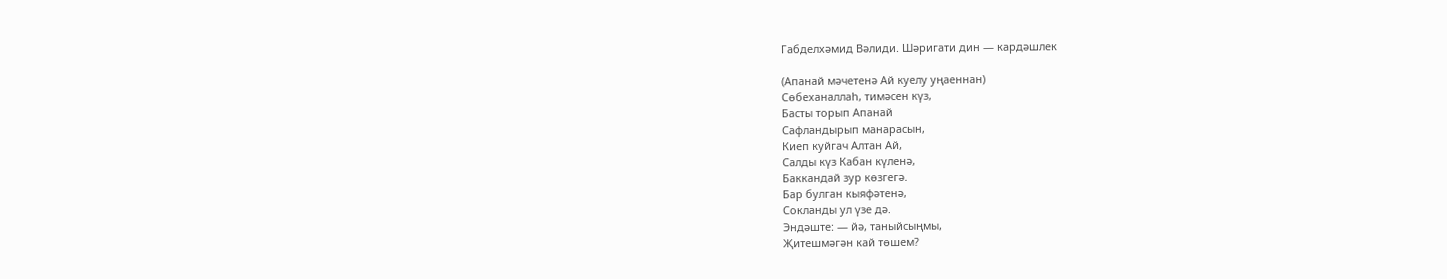Габделхәмид Вәлиди. Шәригати дин — кардәшлек

(Апанай мәчетенә Ай куелу уңаеннан)
Сөбеханаллаһ, тимәсен күз,
Басты торып Апанай
Сафландырып манарасын,
Киеп куйгач Алтан Ай,
Салды күз Кабан күленә,
Баккандай зур көзгегә.
Бар булган кыяфәтенә,
Сокланды ул үзе дә.
Эндәште: — йә, таныйсыңмы,
Җитешмәгән кай төшем?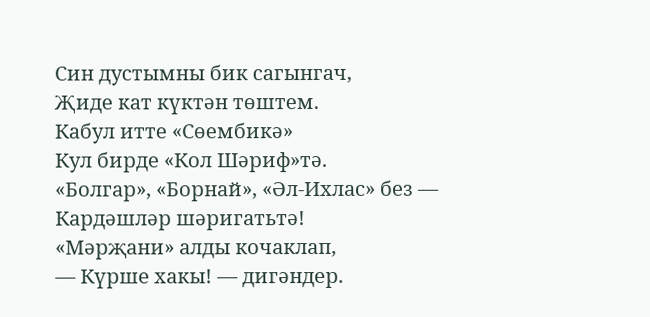Син дустымны бик сагынгач,
Җиде кат күктән төштем.
Кабул итте «Сөембикә»
Кул бирде «Кол Шәриф»тә.
«Болгар», «Борнай», «Әл-Ихлас» без —
Кардәшләр шәригатьтә!
«Мәрҗани» алды кочаклап,
— Күрше хакы! — дигәндер.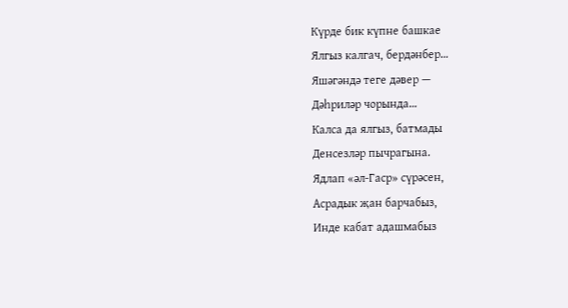Күрде бик күпне башкае
Ялгыз калгач, бердәнбер…
Яшәгәндә теге дәвер —
Дәһриләр чорында…
Калса да ялгыз, батмады
Денсезләр пычрагына.
Ядлап «әл-Гаср» сүрәсен,
Асрадык җан барчабыз,
Инде кабат адашмабыз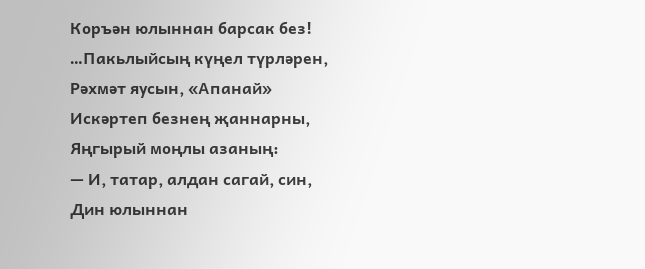Коръән юлыннан барсак без!
…Пакьлыйсың күңел түрләрен,
Рәхмәт яусын, «Апанай»
Искәртеп безнең җаннарны,
Яңгырый моңлы азаның:
— И, татар, алдан сагай, син,
Дин юлыннан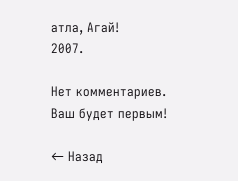атла, Агай!
2007.

Нет комментариев. Ваш будет первым!

← Назад